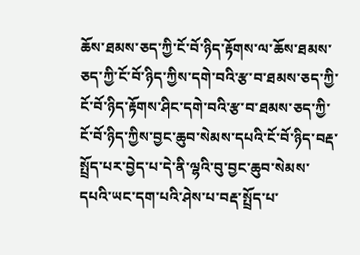ཆོས་ཐམས་ཅད་ཀྱི་ངོ་བོ་ཉིད་རྟོགས་ལ་ཆོས་ཐམས་ཅད་ཀྱི་ངོ་བོ་ཉིད་ཀྱིས་དགེ་བའི་རྩ་བ་ཐམས་ཅད་ཀྱི་ངོ་བོ་ཉིད་རྟོགས་ཤིང་དགེ་བའི་རྩ་བ་ཐམས་ཅད་ཀྱི་ངོ་བོ་ཉིད་ཀྱིས་བྱང་ཆུབ་སེམས་དཔའི་ངོ་བོ་ཉིད་བརྡ་སྤྲོད་པར་བྱེད་པ་དེ་ནི་ལྷའི་བུ་བྱང་ཆུབ་སེམས་དཔའི་ཡང་དག་པའི་ཤེས་པ་བརྡ་སྤྲོད་པ་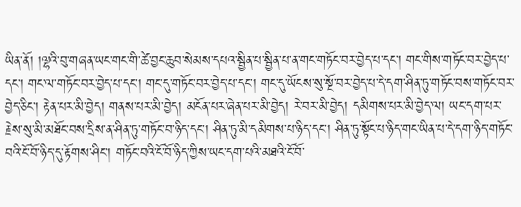ཡིན་ནོ། །ལྷའི་བུ་གཞན་ཡང་གང་གི་ཚེ་བྱང་ཆུབ་སེམས་དཔའ་སྦྱིན་པ་སྦྱིན་པ་ན་གང་གཏོང་བར་བྱེད་པ་དང་། གང་གིས་གཏོང་བར་བྱེད་པ་དང་། གང་ལ་གཏོང་བར་བྱེད་པ་དང་། གང་དུ་གཏོང་བར་བྱེད་པ་དང་། གང་དུ་ཡོངས་སུ་སྔོ་བར་བྱེད་པ་དེ་དག་ཤིན་ཏུ་གཏོང་བས་གཏོང་བར་བྱེད་ཅིང་། རྟེན་པར་མི་བྱེད། གནས་པར་མི་བྱེད། མངོན་པར་ཞེན་པར་མི་བྱེད། རེ་བར་མི་བྱེད། དམིགས་པར་མི་བྱེད་ལ། ཡང་དག་པར་རྗེས་སུ་མི་མཐོང་བས་དྲིས་ན་ཤིན་ཏུ་གཏོང་བ་ཉིད་དང་། ཤིན་ཏུ་མི་དམིགས་པ་ཉིད་དང་། ཤིན་ཏུ་སྟོང་པ་ཉིད་གང་ཡིན་པ་དེ་དག་ཉིད་གཏོང་བའི་ངོ་བོ་ཉིད་དུ་རྟོགས་ཤིང་། གཏོང་བའི་ངོ་བོ་ཉིད་ཀྱིས་ཡང་དག་པའི་མཐའི་ངོ་བོ་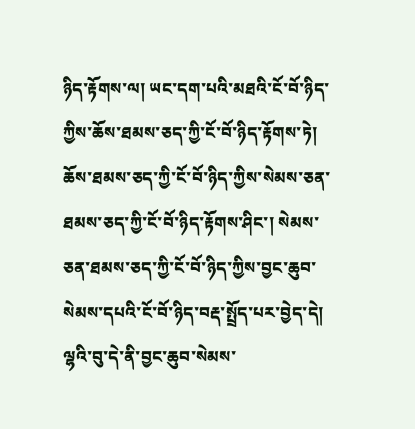ཉིད་རྟོགས་ལ། ཡང་དག་པའི་མཐའི་ངོ་བོ་ཉིད་ཀྱིས་ཆོས་ཐམས་ཅད་ཀྱི་ངོ་བོ་ཉིད་རྟོགས་ཏེ། ཆོས་ཐམས་ཅད་ཀྱི་ངོ་བོ་ཉིད་ཀྱིས་སེམས་ཅན་ཐམས་ཅད་ཀྱི་ངོ་བོ་ཉིད་རྟོགས་ཤིང་། སེམས་ཅན་ཐམས་ཅད་ཀྱི་ངོ་བོ་ཉིད་ཀྱིས་བྱང་ཆུབ་སེམས་དཔའི་ངོ་བོ་ཉིད་བརྡ་སྤྲོད་པར་བྱེད་དེ། ལྷའི་བུ་དེ་ནི་བྱང་ཆུབ་སེམས་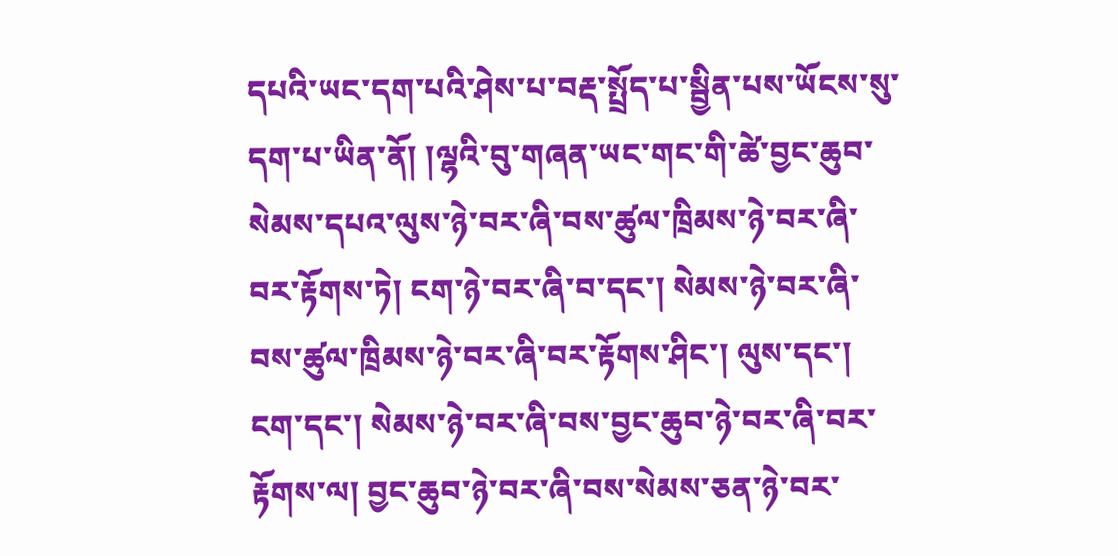དཔའི་ཡང་དག་པའི་ཤེས་པ་བརྡ་སྤྲོད་པ་སྦྱིན་པས་ཡོངས་སུ་དག་པ་ཡིན་ནོ། །ལྷའི་བུ་གཞན་ཡང་གང་གི་ཚེ་བྱང་ཆུབ་སེམས་དཔའ་ལུས་ཉེ་བར་ཞི་བས་ཚུལ་ཁྲིམས་ཉེ་བར་ཞི་བར་རྟོགས་ཏེ། ངག་ཉེ་བར་ཞི་བ་དང་། སེམས་ཉེ་བར་ཞི་བས་ཚུལ་ཁྲིམས་ཉེ་བར་ཞི་བར་རྟོགས་ཤིང་། ལུས་དང་། ངག་དང་། སེམས་ཉེ་བར་ཞི་བས་བྱང་ཆུབ་ཉེ་བར་ཞི་བར་རྟོགས་ལ། བྱང་ཆུབ་ཉེ་བར་ཞི་བས་སེམས་ཅན་ཉེ་བར་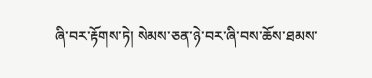ཞི་བར་རྟོགས་ཏེ། སེམས་ཅན་ཉེ་བར་ཞི་བས་ཆོས་ཐམས་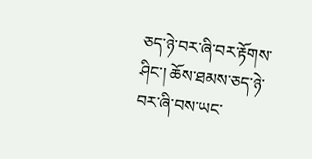ཅད་ཉེ་བར་ཞི་བར་རྟོགས་ཤིང་། ཆོས་ཐམས་ཅད་ཉེ་བར་ཞི་བས་ཡང་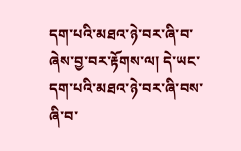དག་པའི་མཐའ་ཉེ་བར་ཞི་བ་ཞེས་བྱ་བར་རྟོགས་ལ། དེ་ཡང་དག་པའི་མཐའ་ཉེ་བར་ཞི་བས་ཞི་བ་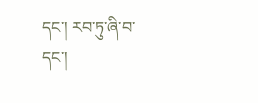དང་། རབ་ཏུ་ཞི་བ་དང་།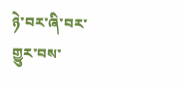ཉེ་བར་ཞི་བར་གྱུར་བས་